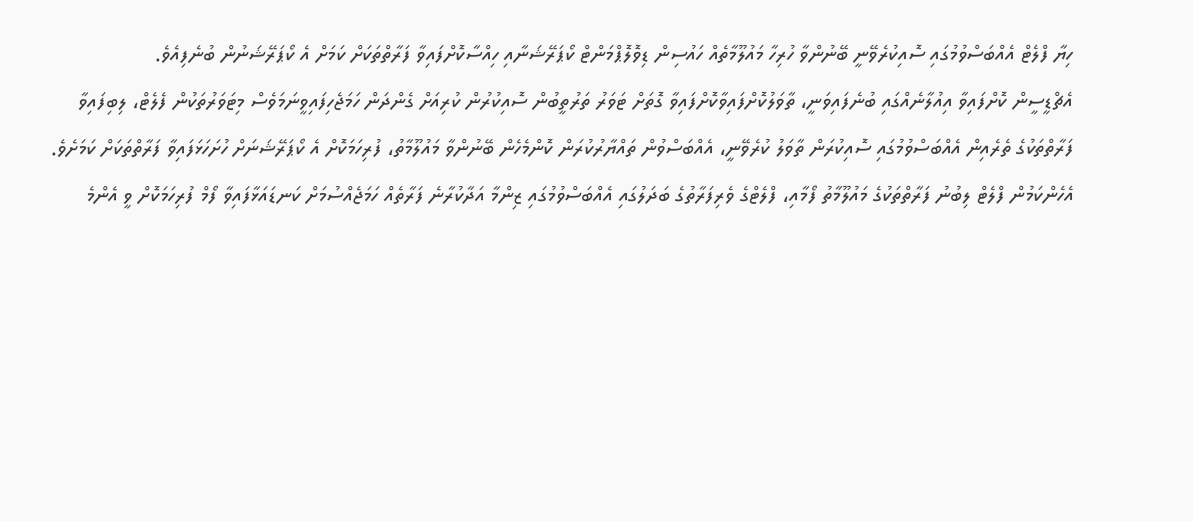ހިޔާ ފްލެޓް އެއްބަސްވުމުގައި ސޮއިކުރެވޭނީ ބޭނުންވާ ހުރިހާ މައުލޫމާތެއް ހައުސިން ޑިވޮލޮޕްމަންޓް ކޯޕަރޭޝަނާއި ހިއްސާކޮށްފައިވާ ފަރާތްތަކަށް ކަމަށް އެ ކޯޕަރޭޝަނުން ބުނެފިއެވެ.
އެޗްޑީސީން ކޮށްފައިވާ އިއުލާނެއްގައި ބުނެފައިވަނީ، ތާވަލުކޮށްފައިވާކޮށްފައިވާ ގޮތަށް ޓަވަރު ތަރުތީބުން ސޮއިކުރުން ކުރިއަށް ގެންދަން ހަމަޖެހިފައިވީނަމަވެސް މިޓަވަރުތަކުން ފެލެޓް، ލިބިފައިވާ ފަރާތްތަކުގެ ތެރެއިން އެއްބަސްވުމުގައި ސޮއިކުރަން ތާވަލު ކުރެވޭނީ، އެއްބަސްވުން ތައްޔާރުކުރަން ކޮންމެހެން ބޭނުންވާ މައުލޫމާތު، ފުރިހަމަކޮށް އެ ކޯޕަރޭޝަނަށް ހުށަހަޅަފައިވާ ފަރާތްތަކަށް ކަމަށެވެ.
އެހެންކަމުން ފްލެޓް ލިބުނު ފަރާތްތަކުގެ މައުލޫމާތު ފޯމާއި، ފްލެޓްގެ ވެރިފަރާތުގެ ބަދަލުގައި އެއްބަސްވުމުގައި ޒިންމާ އަދާކުރާނެ ފަރާތެއް ހަމަޖެއްސުމަށް ކަނޑައަޅާފައިވާ ފޯމް ފުރިހަމަކޮށް ވީ އެންމެ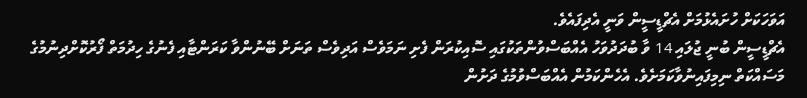އަވަހަކަށް ހުށައެޅުމަށް އެޗްޑީސީން ވަނީ އެދިފައެވެ.
އެޗްޑީސީން ބުނީ ޖުލައި 14 ވާ ބުދަދުވަހު އެއްބަސްވުންތަކުގައި ސޮއިކުރަން ފެށި ނަމަވެސް އަދިވެސް ތަނަށް ބޭނުންވާ ކަރަންޓާއި ފެނުގެ ހިދުމަތް ފޯރުކޮށްދިނުމުގެ މަސައްކަތް ނިމިފައިނުވާކަމަށެވެ. އެހެންކަމުން އެއްބަސްވުމުގެ ދަށުން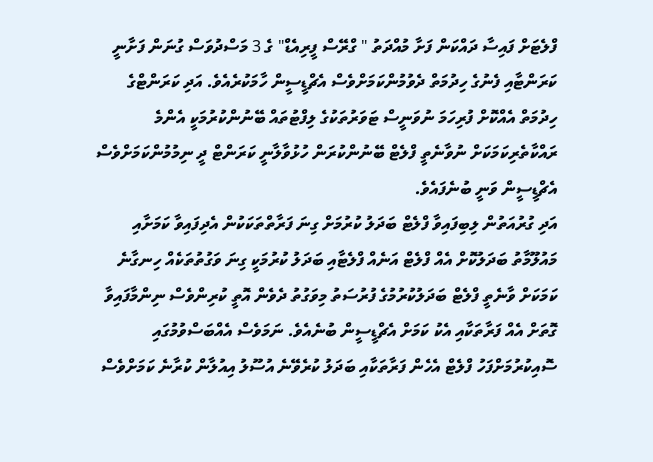ފްލެޓަށް ފައިސާ ދައްކަން ފަށާ މުއްދަތު " ގްރޭސް ފީރިއެޑް" ގެ 3 މަސްދުވަސް ގުނަން ފަށާނީ ކަރަންޓާއި ފެނުގެ ހިދުމަތް ދެވުމުންކަމަށްވެސް އެޗްޑީސީން ހާމަކުރެއެވެ. އަދި ކަރަންޓްގެ ހިދުމަތް އެއްކޮށް ފުރިހަމަ ނުވަނީސް ޓަވަރުތަކުގެ ލިފްޓުތައް ބޭނުންކުރުމަކީ އެންމެ ރައްކާތެރިކަމަކަށް ނުވާނެތީ ފްލެޓް ބޭނުންކުރަން ހުޅުވާލާނީ ކަރަންޓް ދީ ނިމުމުންކަމަށްވެސް އެޗްޑީސީން ވަނީ ބުނެފައެވެ.
އަދި ގުރުއަތުން ލިބިފައިވާ ފްލެޓް ބަދަލު ކުރުމަށް ގިނަ ފަރާތްތަކަކުން އެދިފައިވާ ކަމަށާއި މައުލޫމާތު ބަދަލުކޮށް އެއް ފްލެޓް އަނެއް ފްލެޓާއި ބަދަލު ކުރުމަކީ ގިނަ ވަގުތުތަކެއް ހިނގާނެ ކަމަކަށް ވާނެތީ ފްލެޓް ބަދަލުކުރުމުގެ ފުރުސަތު މިވަގުތު ދެވެން އޮތީ ކުރިންވެސް ނިންމާފައިވާ ގޮތަށް އެއް ފަރާތަކާއި އެކު ކަމަށް އެޗްޑީސީން ބުނެއެވެ. ނަމަވެސް އެއްބަސްވުމުގައި ސޮއިކުރުމަށްފަހު ފްލެޓް އެހެން ފަރާތަކާއި ބަދަލު ކުރެވޭނެ އުސޫލު އިއުލާން ކުރާނެ ކަމަށްވެސް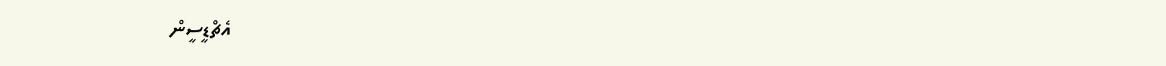އެޗްޑީސީން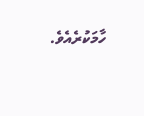ހާމަކުރެއެވެ.